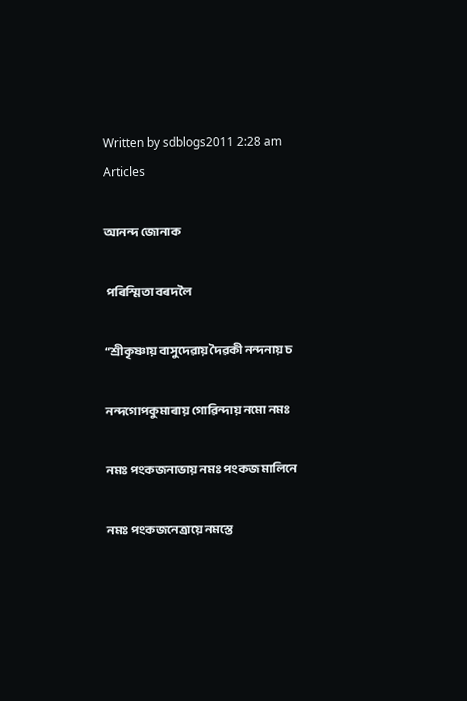Written by sdblogs2011 2:28 am Articles

আনন্দ জোনাক

 পৰিস্মিতা বৰদলৈ

“শ্ৰীকৃষ্ণায় বাসুদেৱায় দৈৱকী নন্দনায় চ

নন্দগোপকুমাৰায় গোৱিন্দায় নমো নমঃ

নমঃ পংকজনাভায় নমঃ পংকজ মালিনে

নমঃ পংকজনেত্ৰায়ে নমস্তে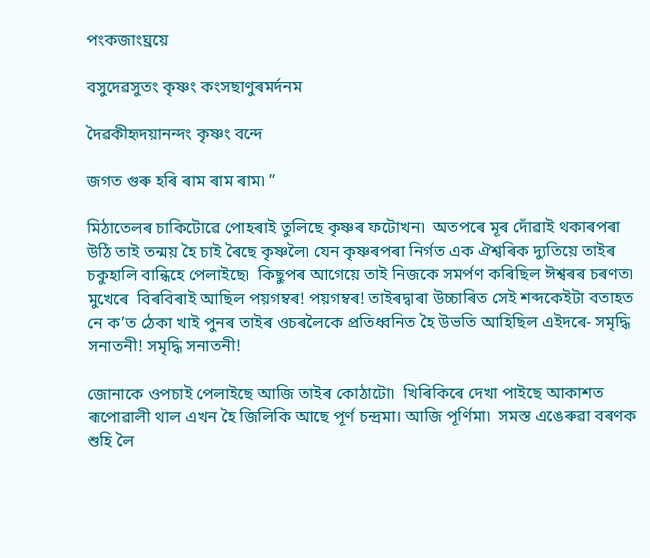পংকজাংঘ্ৰয়ে

বসুদেৱসুতং কৃষ্ণং কংসছাণুৰমৰ্দনম

দৈৱকীহৃদয়ানন্দং কৃষ্ণং বন্দে

জগত গুৰু হৰি ৰাম ৰাম ৰাম৷ ”

মিঠাতেলৰ চাকিটোৱে পোহৰাই তুলিছে কৃষ্ণৰ ফটোখন৷  অতপৰে মূৰ দোঁৱাই থকাৰপৰা উঠি তাই তন্ময় হৈ চাই ৰৈছে কৃষ্ণলৈ৷ যেন কৃষ্ণৰপৰা নিৰ্গত এক ঐশ্বৰিক দ্যুতিয়ে তাইৰ চকুহালি বান্ধিহে পেলাইছে৷  কিছুপৰ আগেয়ে তাই নিজকে সমৰ্পণ কৰিছিল ঈশ্বৰৰ চৰণত৷  মুখেৰে  বিৰবিৰাই আছিল পয়গম্বৰ! পয়গম্বৰ! তাইৰদ্বাৰা উচ্চাৰিত সেই শব্দকেইটা বতাহত নে ক’ত ঠেকা খাই পুনৰ তাইৰ ওচৰলৈকে প্ৰতিধ্বনিত হৈ উভতি আহিছিল এইদৰে- সমৃদ্ধি সনাতনী! সমৃদ্ধি সনাতনী!

জোনাকে ওপচাই পেলাইছে আজি তাইৰ কোঠাটো৷  খিৰিকিৰে দেখা পাইছে আকাশত ৰূপোৱালী থাল এখন হৈ জিলিকি আছে পূৰ্ণ চন্দ্ৰমা। আজি পূৰ্ণিমা৷  সমস্ত এঙেৰুৱা বৰণক শুহি লৈ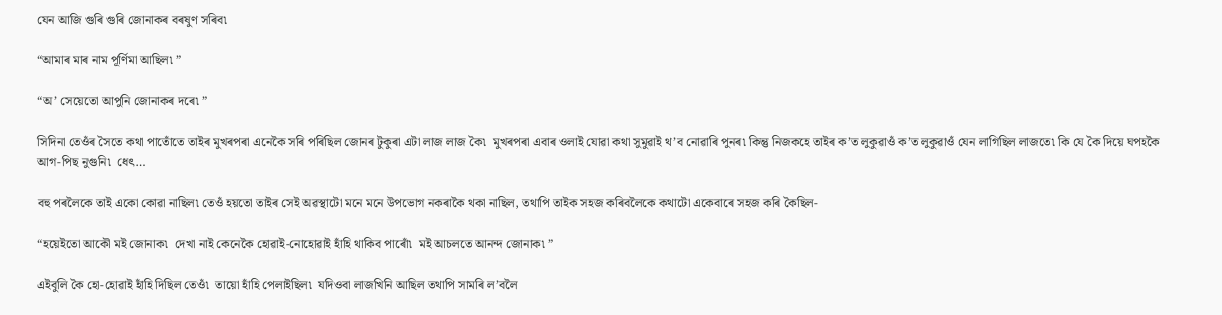যেন আজি গুৰি গুৰি জোনাকৰ বৰষুণ সৰিব৷

“আমাৰ মাৰ নাম পূৰ্ণিমা আছিল৷ ”

“অ’ সেয়েতো আপুনি জোনাকৰ দৰে৷ ”

সিদিনা তেওঁৰ সৈতে কথা পাতোঁতে তাইৰ মুখৰপৰা এনেকৈ সৰি পৰিছিল জোনৰ টুকুৰা এটা লাজ লাজ কৈ৷  মুখৰপৰা এবাৰ ওলাই যোৱা কথা সুমুৱাই থ’ব নোৱাৰি পুনৰ৷ কিন্তু নিজকহে তাইৰ ক’ত লুকুৱাওঁ ক’ত লুকুৱাওঁ যেন লাগিছিল লাজতে৷ কি যে কৈ দিয়ে ঘপহকৈ আগ-পিছ নুগুনি৷  ধেৎ…

বহু পৰলৈকে তাই একো কোৱা নাছিল৷ তেওঁ হয়তো তাইৰ সেই অৱস্থাটো মনে মনে উপভোগ নকৰাকৈ থকা নাছিল, তথাপি তাইক সহজ কৰিবলৈকে কথাটো একেবাৰে সহজ কৰি কৈছিল-

“হয়েইতো আকৌ মই জোনাক৷  দেখা নাই কেনেকৈ হোৱাই-নোহোৱাই হাঁহি থাকিব পাৰোঁ৷  মই আচলতে আনন্দ জোনাক৷ ”

এইবুলি কৈ হো-হোৱাই হাঁহি দিছিল তেওঁ৷  তায়ো হাঁহি পেলাইছিল৷  যদিওবা লাজখিনি আছিল তথাপি সামৰি ল’বলৈ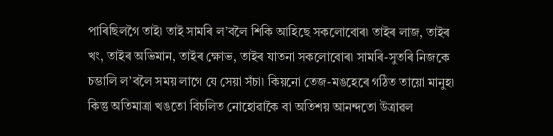পাৰিছিলগৈ তাই৷ তাই সামৰি ল’বলৈ শিকি আহিছে সকলোবোৰ৷ তাইৰ লাজ, তাইৰ খং, তাইৰ অভিমান, তাইৰ ক্ষোভ, তাইৰ যাতনা সকলোবোৰ৷ সামৰি-সুতৰি নিজকে চম্ভালি ল’বলৈ সময় লাগে যে সেয়া সঁচা৷ কিয়নো তেজ-মঙহেৰে গঠিত তায়ো মানুহ৷ কিন্তু অতিমাত্ৰা খঙতো বিচলিত নোহোৱাকৈ বা অতিশয় আনন্দতো উত্ৰাৱল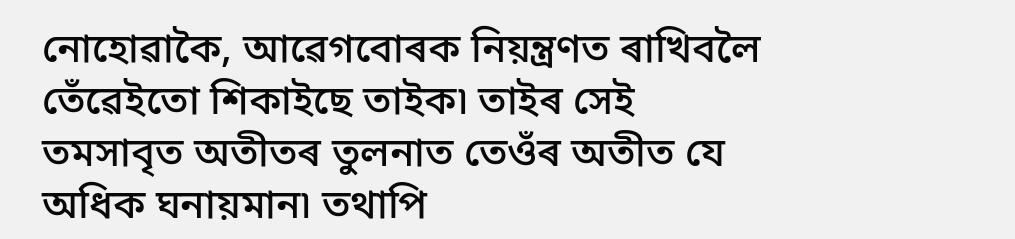নোহোৱাকৈ, আৱেগবোৰক নিয়ন্ত্ৰণত ৰাখিবলৈ তেঁৱেইতো শিকাইছে তাইক৷ তাইৰ সেই তমসাবৃত অতীতৰ তুলনাত তেওঁৰ অতীত যে অধিক ঘনায়মান৷ তথাপি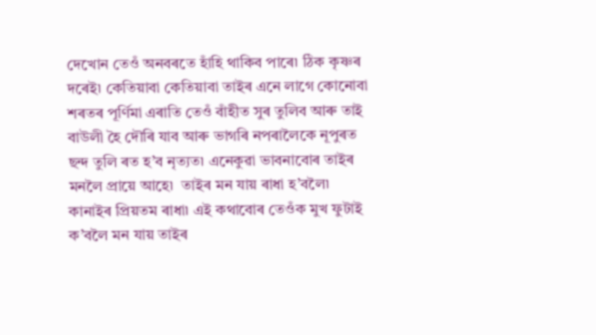দেখোন তেওঁ অনবৰতে হাঁহি থাকিব পাৰে৷ ঠিক কৃষ্ণৰ দৰেই৷ কেতিয়াবা কেতিয়াবা তাইৰ এনে লাগে কোনোবা শৰতৰ পূৰ্ণিমা এৰাতি তেওঁ বাঁহীত সুৰ তুলিব আৰু তাই বাউলী হৈ দৌৰি যাব আৰু ভাগৰি নপৰালৈকে নূপুৰত ছন্দ তুলি ৰত হ’ব নৃত্যত৷ এনেকুৱা ভাবনাবোৰ তাইৰ মনলৈ প্ৰায়ে আহে৷  তাইৰ মন যায় ৰাধা হ’বলৈ৷ কানাইৰ প্ৰিয়তম ৰাধা৷ এই কথাবোৰ তেওঁক মুখ ফুটাই ক’বলৈ মন যায় তাইৰ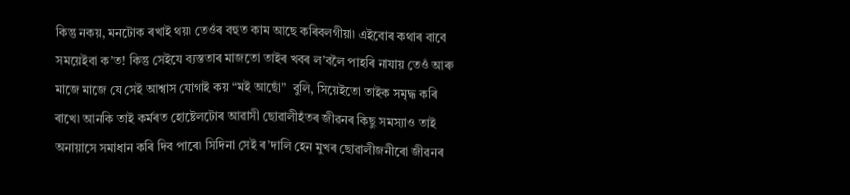কিন্তু নকয়, মনটোক ৰখাই থয়৷ তেওঁৰ বহুত কাম আছে কৰিবলগীয়া৷ এইবোৰ কথাৰ বাবে সময়েইবা ক’ত! কিন্তু সেইযে ব্যস্ততাৰ মাজতো তাইৰ খবৰ ল’বলৈ পাহৰি নাযায় তেওঁ আৰু মাজে মাজে যে সেই আশ্বাস যোগাই কয় “মই আছোঁ”  বুলি, সিয়েইতো তাইক সমৃদ্ধ কৰি ৰাখে৷ আনকি তাই কৰ্মৰত হোষ্টেলটোৰ আৱাসী ছোৱালীহঁতৰ জীৱনৰ কিছু সমস্যাও তাই অনায়াসে সমাধান কৰি দিব পাৰে৷ সিদিনা সেই ৰ’দালি হেন মুখৰ ছোৱালীজনীৰো জীৱনৰ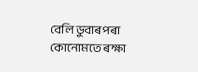বেলি ডুবাৰপৰা কোনোমতে ৰক্ষা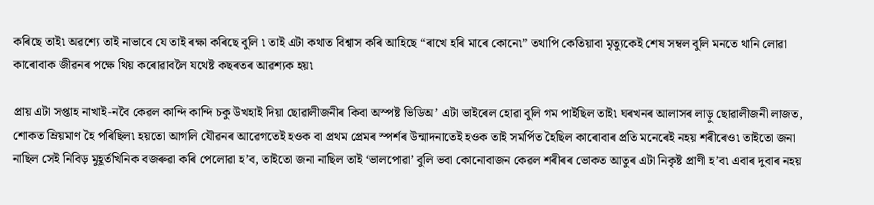কৰিছে তাই৷ অৱশ্যে তাই নাভাবে যে তাই ৰক্ষা কৰিছে বুলি ৷ তাই এটা কথাত বিশ্বাস কৰি আহিছে “ৰাখে হৰি মাৰে কোনে৷” তথাপি কেতিয়াবা মৃত্যুকেই শেষ সম্বল বুলি মনতে থানি লোৱা কাৰোবাক জীৱনৰ পক্ষে থিয় কৰোৱাবলৈ যথেষ্ট কছৰতৰ আৱশ্যক হয়৷

প্ৰায় এটা সপ্তাহ নাখাই-নবৈ কেৱল কান্দি কান্দি চকু উখহাই দিয়া ছোৱালীজনীৰ কিবা অস্পষ্ট ভিডিঅ’ এটা ভাইৰেল হোৱা বুলি গম পাইছিল তাই৷ ঘৰখনৰ আলাসৰ লাড়ু ছোৱালীজনী লাজত, শোকত ম্ৰিয়মাণ হৈ পৰিছিল৷ হয়তো আগলি যৌৱনৰ আৱেগতেই হওক বা প্ৰথম প্ৰেমৰ স্পৰ্শৰ উন্মাদনাতেই হওক তাই সমৰ্পিত হৈছিল কাৰোবাৰ প্ৰতি মনেৰেই নহয় শৰীৰেও৷ তাইতো জনা নাছিল সেই নিবিড় মুহূৰ্তখিনিক বজৰুৱা কৰি পেলোৱা হ’ব, তাইতো জনা নাছিল তাই ‘ভালপোৱা’ বুলি ভবা কোনোবাজন কেৱল শৰীৰৰ ভোকত আতুৰ এটা নিকৃষ্ট প্ৰাণী হ’ব৷ এবাৰ দুবাৰ নহয়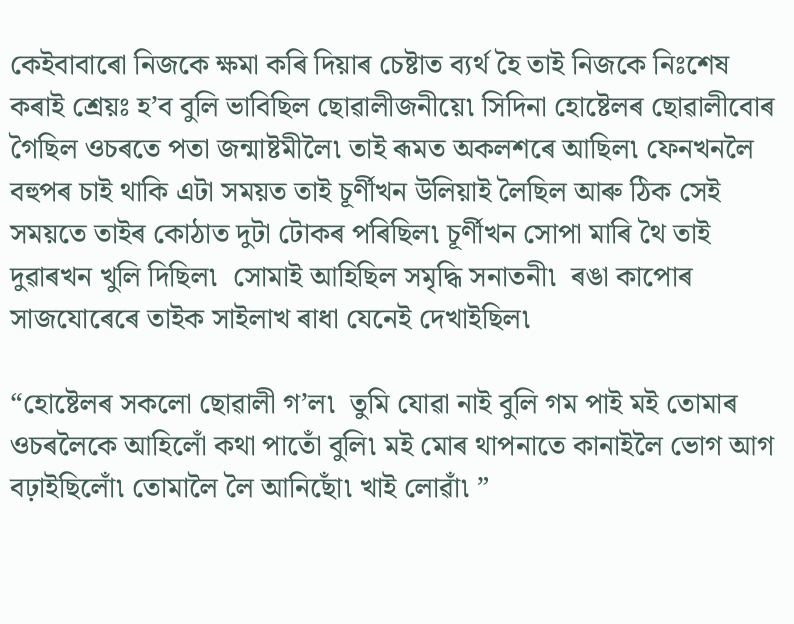কেইবাবাৰো নিজকে ক্ষমা কৰি দিয়াৰ চেষ্টাত ব্যৰ্থ হৈ তাই নিজকে নিঃশেষ কৰাই শ্ৰেয়ঃ হ’ব বুলি ভাবিছিল ছোৱালীজনীয়ে৷ সিদিনা হোষ্টেলৰ ছোৱালীবোৰ গৈছিল ওচৰতে পতা জন্মাষ্টমীলৈ৷ তাই ৰূমত অকলশৰে আছিল৷ ফেনখনলৈ বহুপৰ চাই থাকি এটা সময়ত তাই চূৰ্ণীখন উলিয়াই লৈছিল আৰু ঠিক সেই সময়তে তাইৰ কোঠাত দুটা টোকৰ পৰিছিল৷ চূৰ্ণীখন সোপা মাৰি থৈ তাই দুৱাৰখন খুলি দিছিল৷  সোমাই আহিছিল সমৃদ্ধি সনাতনী৷  ৰঙা কাপোৰ সাজযোৰেৰে তাইক সাইলাখ ৰাধা যেনেই দেখাইছিল৷

“হোষ্টেলৰ সকলো ছোৱালী গ’ল৷  তুমি যোৱা নাই বুলি গম পাই মই তোমাৰ ওচৰলৈকে আহিলোঁ কথা পাতোঁ বুলি৷ মই মোৰ থাপনাতে কানাইলৈ ভোগ আগ বঢ়াইছিলোঁ৷ তোমালৈ লৈ আনিছোঁ৷ খাই লোৱাঁ৷ ”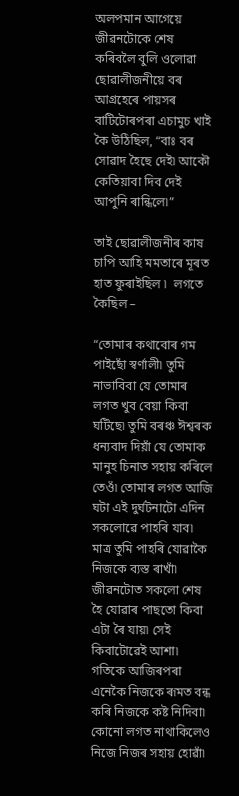অলপমান আগেয়ে জীৱনটোকে শেষ কৰিবলৈ বুলি ওলোৱা ছোৱালীজনীয়ে বৰ আগ্ৰহেৰে পায়সৰ বাটিটোৰপৰা এচামুচ খাই কৈ উঠিছিল, “বাঃ বৰ সোৱাদ হৈছে দেই৷ আকৌ কেতিয়াবা দিব দেই আপুনি ৰান্ধিলে৷”

তাই ছোৱালীজনীৰ কাষ চাপি আহি মমতাৰে মূৰত হাত ফুৰাইছিল ৷  লগতে কৈছিল –

“তোমাৰ কথাবোৰ গম পাইছোঁ স্বৰ্ণালী৷ তুমি নাভাবিবা যে তোমাৰ লগত খুব বেয়া কিবা ঘটিছে৷ তুমি বৰঞ্চ ঈশ্বৰক ধন্যবাদ দিয়াঁ যে তোমাক মানুহ চিনাত সহায় কৰিলে তেওঁ৷ তোমাৰ লগত আজি ঘটা এই দুৰ্ঘটনাটো এদিন সকলোৱে পাহৰি যাব৷ মাত্ৰ তুমি পাহৰি যোৱাকৈ নিজকে ব্যস্ত ৰাখাঁ৷  জীৱনটোত সকলো শেষ হৈ যোৱাৰ পাছতো কিবা এটা ৰৈ যায়৷ সেই কিবাটোৱেই আশা৷ গতিকে আজিৰপৰা এনেকৈ নিজকে ৰূমত বন্ধ কৰি নিজকে কষ্ট নিদিবা৷ কোনো লগত নাথাকিলেও নিজে নিজৰ সহায় হোৱাঁ৷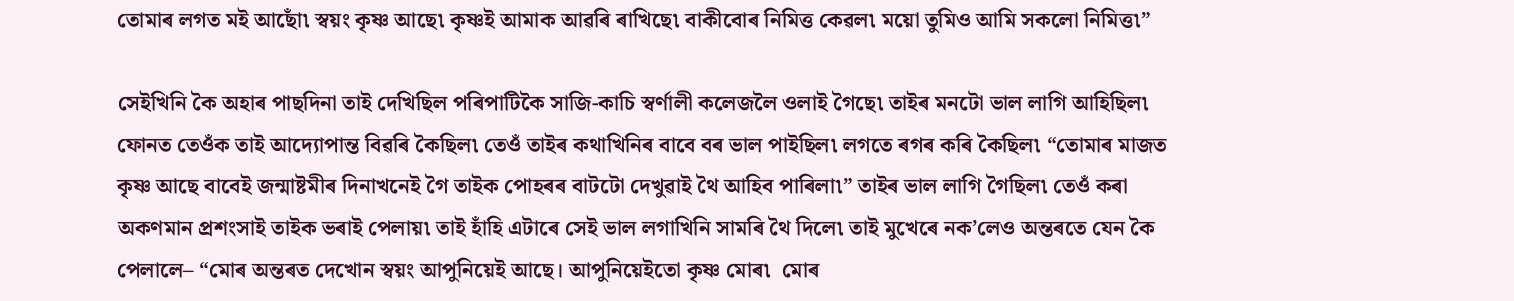তোমাৰ লগত মই আছোঁ৷ স্বয়ং কৃষ্ণ আছে৷ কৃষ্ণই আমাক আৱৰি ৰাখিছে৷ বাকীবোৰ নিমিত্ত কেৱল৷ ময়ো তুমিও আমি সকলো নিমিত্ত৷”

সেইখিনি কৈ অহাৰ পাছদিনা তাই দেখিছিল পৰিপাটিকৈ সাজি-কাচি স্বৰ্ণালী কলেজলৈ ওলাই গৈছে৷ তাইৰ মনটো ভাল লাগি আহিছিল৷ ফোনত তেওঁক তাই আদ্যোপান্ত বিৱৰি কৈছিল৷ তেওঁ তাইৰ কথাখিনিৰ বাবে বৰ ভাল পাইছিল৷ লগতে ৰগৰ কৰি কৈছিল৷ “তোমাৰ মাজত কৃষ্ণ আছে বাবেই জন্মাষ্টমীৰ দিনাখনেই গৈ তাইক পোহৰৰ বাটটো দেখুৱাই থৈ আহিব পাৰিলা৷” তাইৰ ভাল লাগি গৈছিল৷ তেওঁ কৰা অকণমান প্ৰশংসাই তাইক ভৰাই পেলায়৷ তাই হাঁহি এটাৰে সেই ভাল লগাখিনি সামৰি থৈ দিলে৷ তাই মুখেৰে নক’লেও অন্তৰতে যেন কৈ পেলালে– “মোৰ অন্তৰত দেখোন স্বয়ং আপুনিয়েই আছে। আপুনিয়েইতো কৃষ্ণ মোৰ৷  মোৰ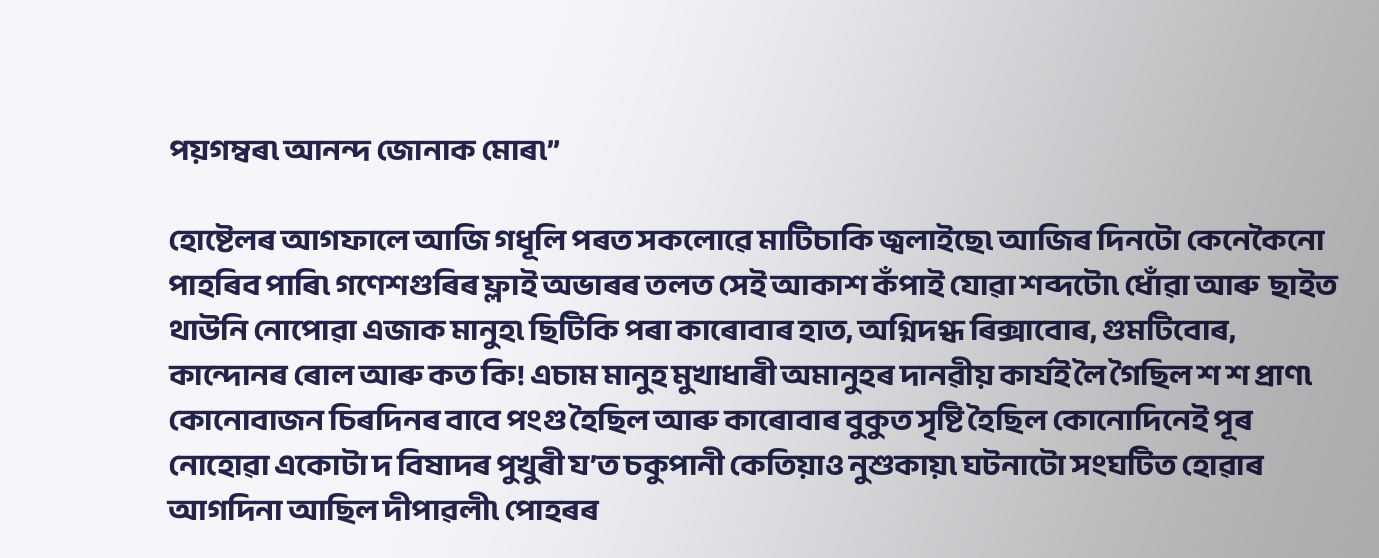পয়গম্বৰ৷ আনন্দ জোনাক মোৰ৷”

হোষ্টেলৰ আগফালে আজি গধূলি পৰত সকলোৱে মাটিচাকি জ্বলাইছে৷ আজিৰ দিনটো কেনেকৈনো পাহৰিব পাৰি৷ গণেশগুৰিৰ ফ্লাই অভাৰৰ তলত সেই আকাশ কঁপাই যোৱা শব্দটো৷ ধোঁৱা আৰু  ছাইত থাউনি নোপোৱা এজাক মানুহ৷ ছিটিকি পৰা কাৰোবাৰ হাত, অগ্নিদগ্ধ ৰিক্সাবোৰ, গুমটিবোৰ, কান্দোনৰ ৰোল আৰু কত কি! এচাম মানুহ মুখাধাৰী অমানুহৰ দানৱীয় কাৰ্যই লৈ গৈছিল শ শ প্ৰাণ৷  কোনোবাজন চিৰদিনৰ বাবে পংগু হৈছিল আৰু কাৰোবাৰ বুকুত সৃষ্টি হৈছিল কোনোদিনেই পূৰ নোহোৱা একোটা দ বিষাদৰ পুখুৰী য’ত চকুপানী কেতিয়াও নুশুকায়৷ ঘটনাটো সংঘটিত হোৱাৰ আগদিনা আছিল দীপাৱলী৷ পোহৰৰ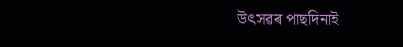উৎসৱৰ পাছদিনাই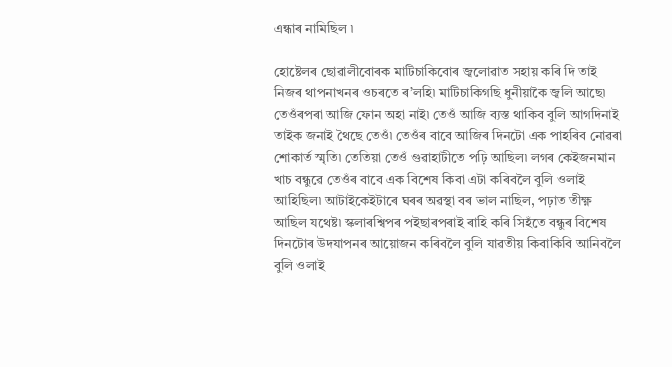এন্ধাৰ নামিছিল ৷

হোষ্টেলৰ ছোৱালীবোৰক মাটিচাকিবোৰ জ্বলোৱাত সহায় কৰি দি তাই নিজৰ থাপনাখনৰ ওচৰতে ৰ’লহি৷ মাটিচাকিগছি ধুনীয়াকৈ জ্বলি আছে৷ তেওঁৰপৰা আজি ফোন অহা নাই৷ তেওঁ আজি ব্যস্ত থাকিব বুলি আগদিনাই তাইক জনাই থৈছে তেওঁ৷ তেওঁৰ বাবে আজিৰ দিনটো এক পাহৰিব নোৱৰা শোকাৰ্ত স্মৃতি৷ তেতিয়া তেওঁ গুৱাহাটীতে পঢ়ি আছিল৷ লগৰ কেইজনমান খাচ বন্ধুৱে তেওঁৰ বাবে এক বিশেষ কিবা এটা কৰিবলৈ বুলি ওলাই আহিছিল৷ আটাইকেইটাৰে ঘৰৰ অৱস্থা বৰ ভাল নাছিল, পঢ়াত তীক্ষ্ণ আছিল যথেষ্ট৷ স্কলাৰশ্বিপৰ পইছাৰপৰাই ৰাহি কৰি সিহঁতে বন্ধুৰ বিশেষ দিনটোৰ উদযাপনৰ আয়োজন কৰিবলৈ বুলি যাৱতীয় কিবাকিবি আনিবলৈ বুলি ওলাই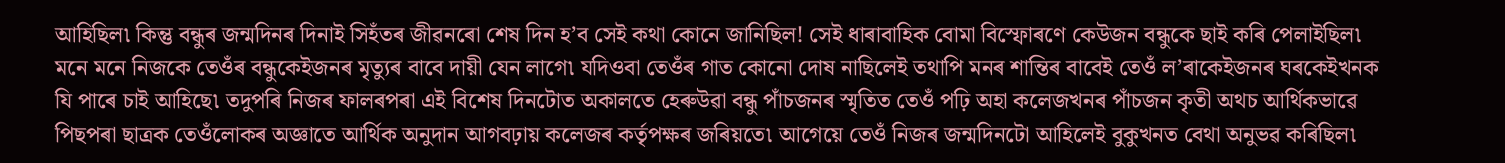আহিছিল৷ কিন্তু বন্ধুৰ জন্মদিনৰ দিনাই সিহঁতৰ জীৱনৰো শেষ দিন হ’ব সেই কথা কোনে জানিছিল! সেই ধাৰাবাহিক বোমা বিস্ফোৰণে কেউজন বন্ধুকে ছাই কৰি পেলাইছিল৷ মনে মনে নিজকে তেওঁৰ বন্ধুকেইজনৰ মৃত্যুৰ বাবে দায়ী যেন লাগে৷ যদিওবা তেওঁৰ গাত কোনো দোষ নাছিলেই তথাপি মনৰ শান্তিৰ বাবেই তেওঁ ল’ৰাকেইজনৰ ঘৰকেইখনক যি পাৰে চাই আহিছে৷ তদুপৰি নিজৰ ফালৰপৰা এই বিশেষ দিনটোত অকালতে হেৰুউৱা বন্ধু পাঁচজনৰ স্মৃতিত তেওঁ পঢ়ি অহা কলেজখনৰ পাঁচজন কৃতী অথচ আৰ্থিকভাৱে পিছপৰা ছাত্ৰক তেওঁলোকৰ অজ্ঞাতে আৰ্থিক অনুদান আগবঢ়ায় কলেজৰ কৰ্তৃপক্ষৰ জৰিয়তে৷ আগেয়ে তেওঁ নিজৰ জন্মদিনটো আহিলেই বুকুখনত বেথা অনুভৱ কৰিছিল৷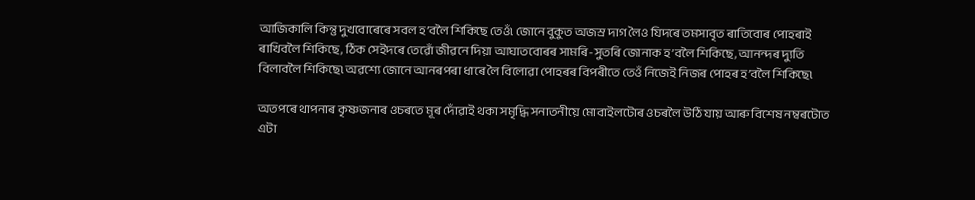আজিকালি কিন্তু দুখবোৰেৰে সবল হ’বলৈ শিকিছে তেওঁ৷ জোনে বুকুত অজস্ৰ দাগ লৈও যিদৰে তমসাবৃত ৰাতিবোৰ পোহৰাই ৰাখিবলৈ শিকিছে, ঠিক সেইদৰে তেৱোঁ জীৱনে দিয়া আঘাতবোৰৰ সামৰি-সুতৰি জোনাক হ’বলৈ শিকিছে, আনন্দৰ দ্যুতি বিলাবলৈ শিকিছে৷ অৱশ্যে জোনে আনৰপৰা ধাৰে লৈ বিলোৱা পোহৰৰ বিপৰীতে তেওঁ নিজেই নিজৰ পোহৰ হ’বলৈ শিকিছে৷

অতপৰে থাপনাৰ কৃষ্ণজনাৰ ওচৰতে মূৰ দোঁৱাই থকা সমৃদ্ধি সনাতনীয়ে মোবাইলটোৰ ওচৰলৈ উঠি যায় আৰু বিশেষ নম্বৰটোত এটা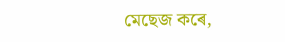মেছেজ কৰে,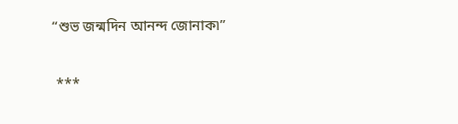“শুভ জন্মদিন আনন্দ জোনাক৷”

 ***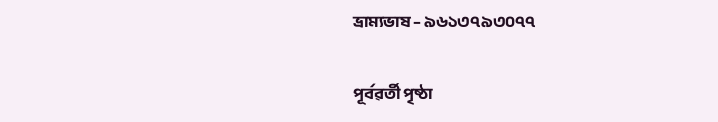ভ্ৰাম্যভাষ – ৯৬১৩৭৯৩০৭৭

পূৰ্বৱৰ্তী পৃষ্ঠা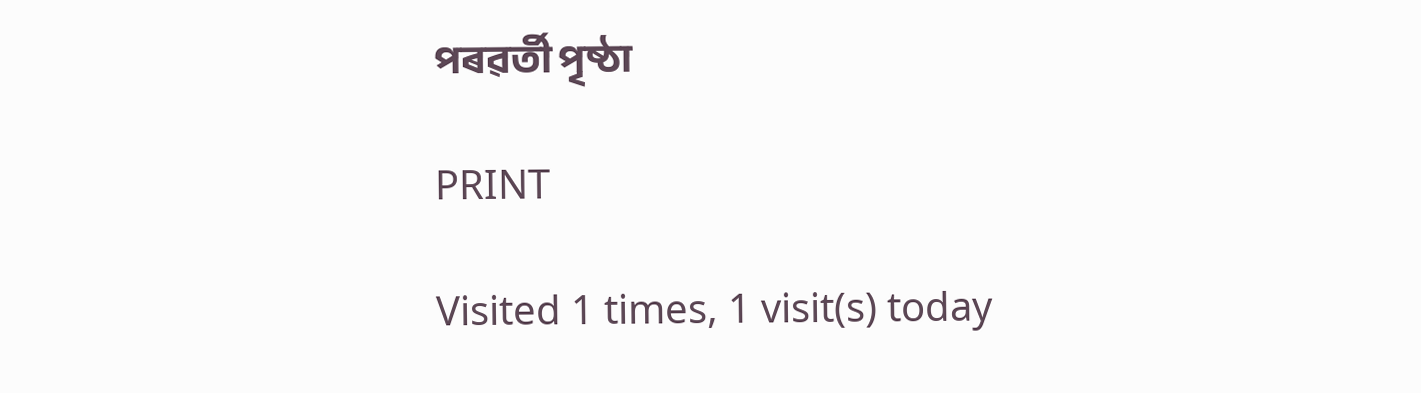পৰৱৰ্তী পৃষ্ঠা

PRINT

Visited 1 times, 1 visit(s) today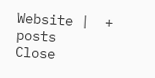Website |  + posts
Close